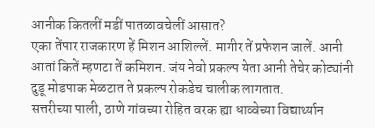आनीक कितलीं मडीं पातळावचेलीं आसात?
एका तेंपार राजकारण हें मिशन आशिल्लें. मागीर तें प्रफेशन जालें. आनी आतां कितें म्हणटा तें कमिशन. जंय नेवो प्रकल्प येता आनी तेचेर कोट्यांनी दुडू मोडपाक मेळटात ते प्रकल्प रोकडेच चालीक लागतात.
सत्तरीच्या पाली, ठाणे गांवच्या रोहित वरक ह्या धाव्वेच्या विद्यार्थ्यान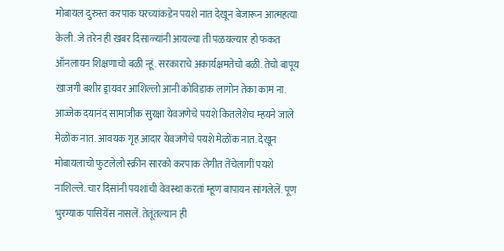मोबायल दुरुस्त करपाक घरच्यांकडेन पयशे नात देखून बेजारून आत्महत्या केली. जे तरेन ही खबर दिसाळ्यांनी आयल्या ती पळयल्यार हो फकत ऑनलायन शिक्षणाचो बळी न्हूं. सरकाराचे अकार्यक्षमतेचो बळी. तेचो बापूय खाजगी बशीर ड्रायवर आशिल्लो आनी कोविडाक लागोन तेका काम ना. आज्जेक दयानंद सामाजीक सुरक्षा येवजणेचे पयशे कितलेशेच म्हयने जाले मेळोंक नात. आवयक गृह आदार येवजणेचे पयशे मेळोंक नात. देखून मोबायलाचो फुटलेलो स्क्रीन सारको करपाक लेगीत तेंचेलागीं पयशे नाशिल्ले. चार दिसांनी पयशांची वेवस्था करतां म्हूण बापायन सांगलेलें. पूण भुरग्याक पासियेंस नासलें. तेतूंतल्यान ही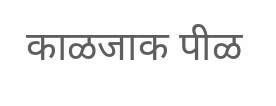काळजाक पीळ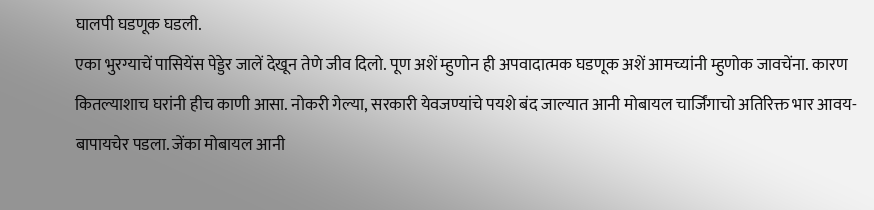घालपी घडणूक घडली.
एका भुरग्याचें पासियेंस पेड्डेर जालें देखून तेणे जीव दिलो. पूण अशें म्हुणोन ही अपवादात्मक घडणूक अशें आमच्यांनी म्हुणोक जावचेंना. कारण कितल्याशाच घरांनी हीच काणी आसा. नोकरी गेल्या, सरकारी येवजण्यांचे पयशे बंद जाल्यात आनी मोबायल चार्जिंगाचो अतिरिक्त भार आवय-बापायचेर पडला. जेंका मोबायल आनी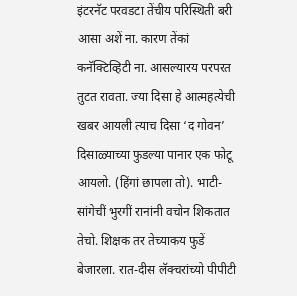इंटरनॅट परवडटा तेंचीय परिस्थिती बरी आसा अशें ना. कारण तेंकां कनॅक्टिव्हिटी ना. आसल्यारय परपरत तुटत रावता. ज्या दिसा हे आत्महत्येची खबर आयली त्याच दिसा ‘द गोवन’ दिसाळ्याच्या फुडल्या पानार एक फोटू आयलो. (हिंगां छापला तो). भाटी-सांगेचीं भुरगीं रानांनी वचोन शिकतात तेचो. शिक्षक तर तेच्याकय फुडें बेजारला. रात-दीस लॅक्चरांच्यो पीपीटी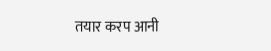तयार करप आनी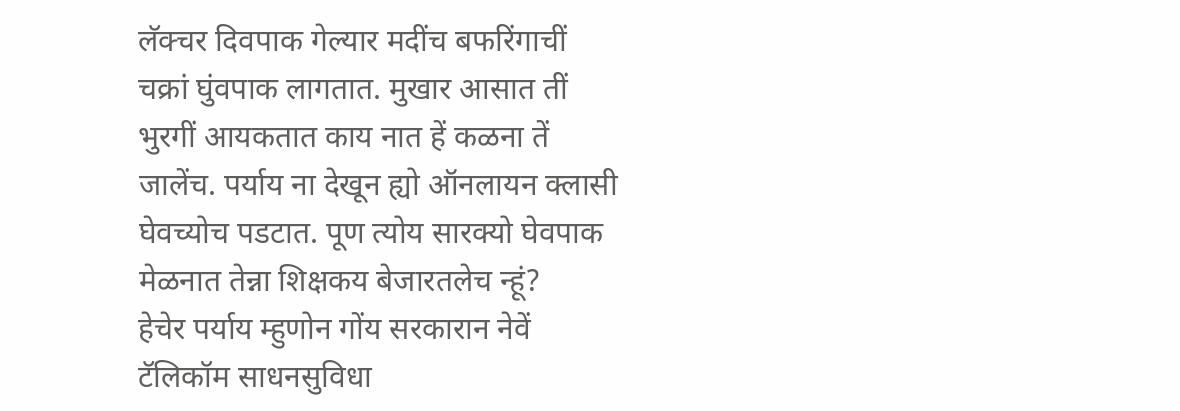लॅक्चर दिवपाक गेल्यार मदींच बफरिंगाचीं चक्रां घुंवपाक लागतात. मुखार आसात तीं भुरगीं आयकतात काय नात हें कळना तें जालेंच. पर्याय ना देखून ह्यो ऑनलायन क्लासी घेवच्योच पडटात. पूण त्योय सारक्यो घेवपाक मेळनात तेन्ना शिक्षकय बेजारतलेच न्हूं?
हेचेर पर्याय म्हुणोन गोंय सरकारान नेवें टॅलिकॉम साधनसुविधा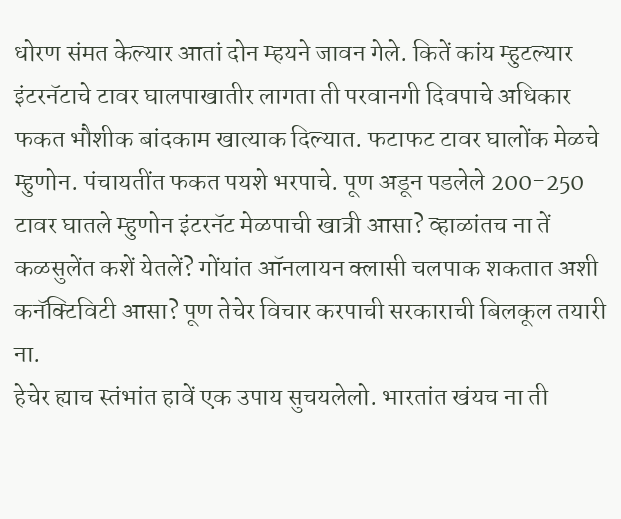धोरण संमत केल्यार आतां दोन म्हयने जावन गेले. कितें कांय म्हुटल्यार इंटरनॅटाचे टावर घालपाखातीर लागता ती परवानगी दिवपाचे अधिकार फकत भौशीक बांदकाम खात्याक दिल्यात. फटाफट टावर घालोंक मेळचे म्हुणोन. पंचायतींत फकत पयशे भरपाचे. पूण अडून पडलेले 200-250 टावर घातले म्हुणोन इंटरनॅट मेळपाची खात्री आसा? व्हाळांतच ना तें कळसुलेंत कशें येतलें? गोंयांत ऑनलायन क्लासी चलपाक शकतात अशी कनॅक्टिविटी आसा? पूण तेचेर विचार करपाची सरकाराची बिलकूल तयारी ना.
हेचेर ह्याच स्तंभांत हावें एक उपाय सुचयलेलो. भारतांत खंयच ना ती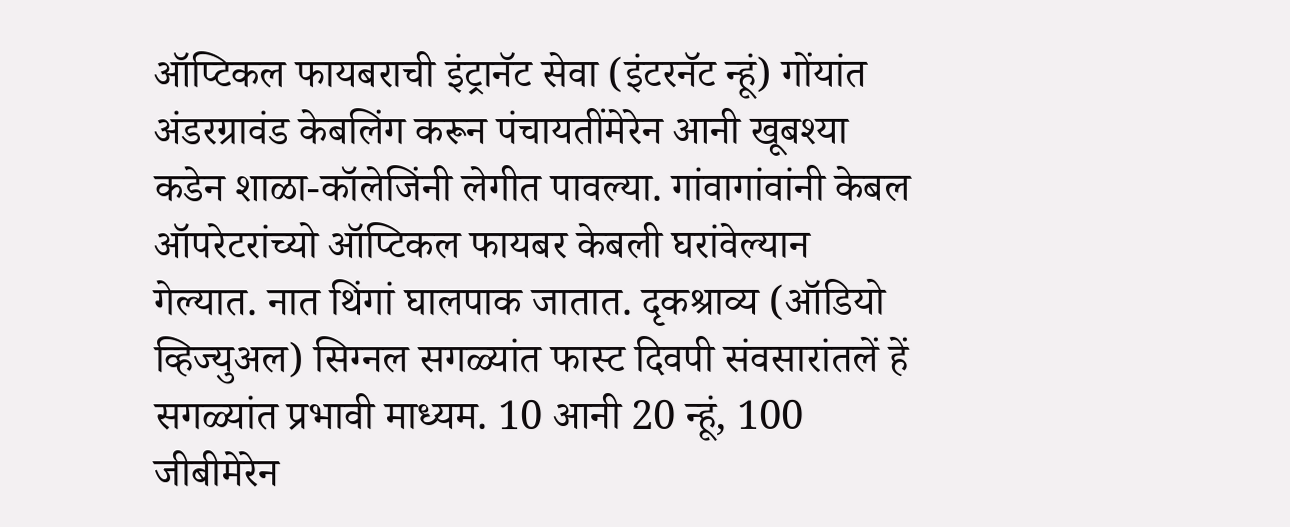ऑप्टिकल फायबराची इंट्रानॅट सेवा (इंटरनॅट न्हूं) गोंयांत अंडरग्रावंड केबलिंग करून पंचायतींमेरेन आनी खूबश्या कडेन शाळा-कॉलेजिंनी लेगीत पावल्या. गांवागांवांनी केबल ऑपरेटरांच्यो ऑप्टिकल फायबर केबली घरांवेल्यान गेल्यात. नात थिंगां घालपाक जातात. दृकश्राव्य (ऑडियो व्हिज्युअल) सिग्नल सगळ्यांत फास्ट दिवपी संवसारांतलें हें सगळ्यांत प्रभावी माध्यम. 10 आनी 20 न्हूं, 100 जीबीमेरेन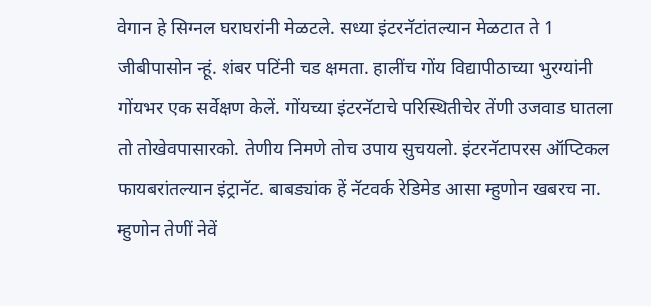वेगान हे सिग्नल घराघरांनी मेळटले. सध्या इंटरनॅटांतल्यान मेळटात ते 1 जीबीपासोन न्हूं. शंबर पटिंनी चड क्षमता. हालींच गोंय विद्यापीठाच्या भुरग्यांनी गोंयभर एक सर्वेक्षण केलें. गोंयच्या इंटरनॅटाचे परिस्थितीचेर तेंणी उजवाड घातला तो तोखेवपासारको. तेणीय निमणे तोच उपाय सुचयलो. इंटरनॅटापरस ऑप्टिकल फायबरांतल्यान इंट्रानॅट. बाबड्यांक हें नॅटवर्क रेडिमेड आसा म्हुणोन खबरच ना. म्हुणोन तेणीं नेवें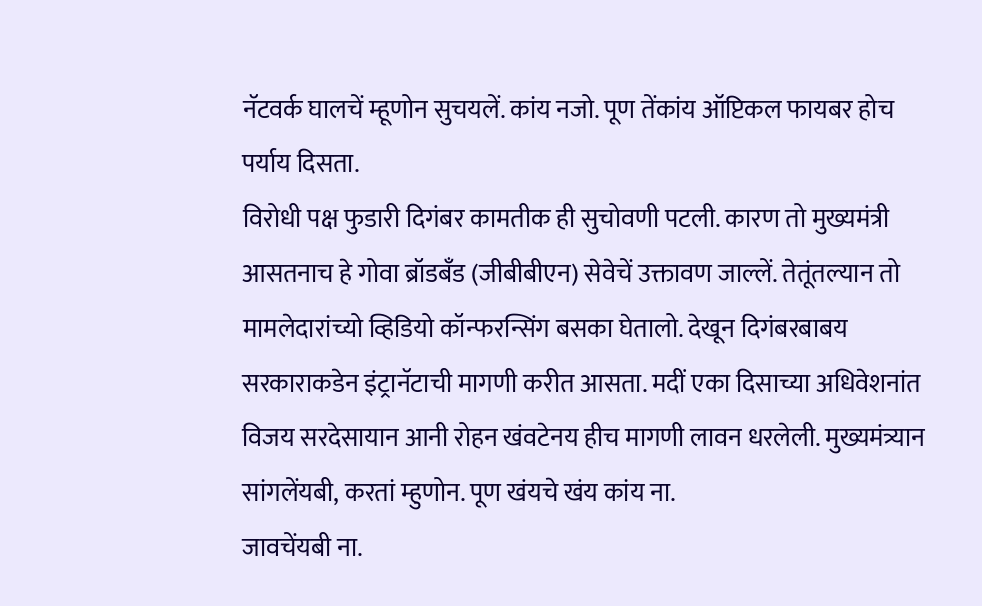नॅटवर्क घालचें म्हूणोन सुचयलें. कांय नजो. पूण तेंकांय ऑप्टिकल फायबर होच पर्याय दिसता.
विरोधी पक्ष फुडारी दिगंबर कामतीक ही सुचोवणी पटली. कारण तो मुख्यमंत्री आसतनाच हे गोवा ब्रॉडबँड (जीबीबीएन) सेवेचें उक्तावण जाल्लें. तेतूंतल्यान तो मामलेदारांच्यो व्हिडियो कॉन्फरन्सिंग बसका घेतालो. देखून दिगंबरबाबय सरकाराकडेन इंट्रानॅटाची मागणी करीत आसता. मदीं एका दिसाच्या अधिवेशनांत विजय सरदेसायान आनी रोहन खंवटेनय हीच मागणी लावन धरलेली. मुख्यमंत्र्यान सांगलेंयबी, करतां म्हुणोन. पूण खंयचे खंय कांय ना.
जावचेंयबी ना.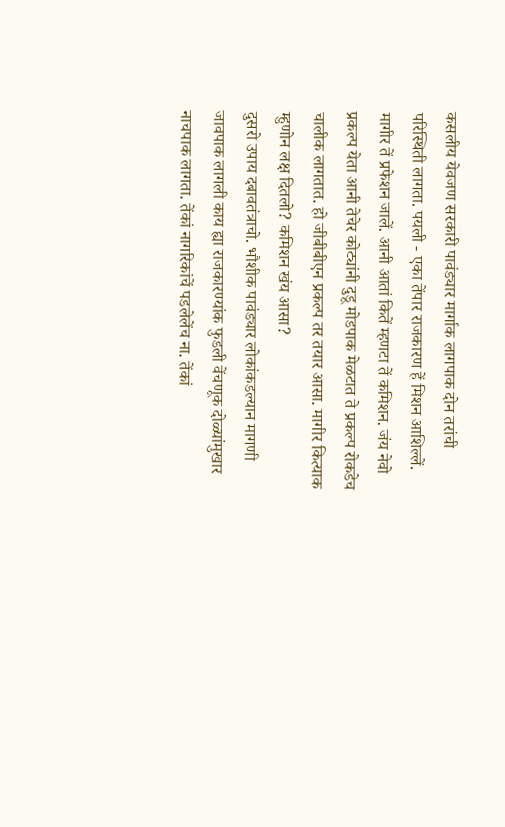कसलीय येवजण सरकारी पावंड्यार मार्गाक लागपाक दोन तरांची परिस्थिती लागता. पयली - एका तेंपार राजकारण हें मिशन आशिल्लें. मागीर तें प्रफेशन जालें. आनी आतां कितें म्हणटा तें कमिशन. जंय नेवो प्रकल्प येता आनी तेचेर कोट्यांनी दुडू मोडपाक मेळटात ते प्रकल्प रोकडेच चालीक लागतात. हो जीबीबीएन प्रकल्प तर तयार आसा. मागीर कित्याक म्हुणोन लक्ष दितलो? कमिशन खंय आसा?
दुसरो उपाय दबावतंत्राचो. भौशीक पावंड्यार लोकांकडल्यान मागणी जावपाक लागली काय ह्या राजकारण्यांक फुडली वेंचणूक दोळ्यांमुखार नाचपाक लागता. तेंकां नागरिकांचें पडलेलेंच ना. तेंकां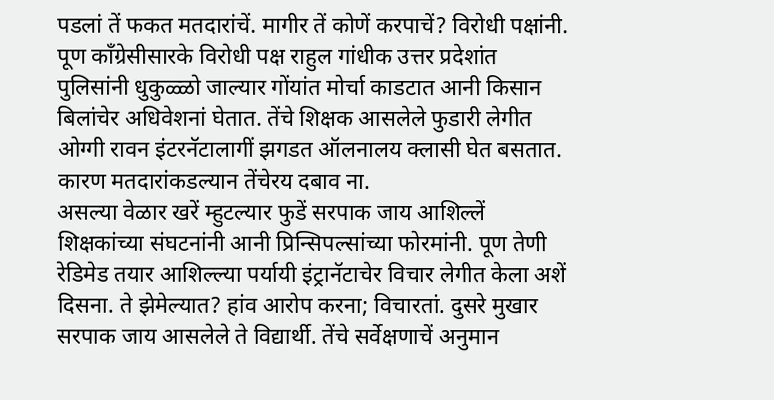पडलां तें फकत मतदारांचें. मागीर तें कोणें करपाचें? विरोधी पक्षांनी. पूण काँग्रेसीसारके विरोधी पक्ष राहुल गांधीक उत्तर प्रदेशांत पुलिसांनी धुकुळ्ळो जाल्यार गोंयांत मोर्चा काडटात आनी किसान बिलांचेर अधिवेशनां घेतात. तेंचे शिक्षक आसलेले फुडारी लेगीत ओग्गी रावन इंटरनॅटालागीं झगडत ऑलनालय क्लासी घेत बसतात. कारण मतदारांकडल्यान तेंचेरय दबाव ना.
असल्या वेळार खरें म्हुटल्यार फुडें सरपाक जाय आशिल्लें शिक्षकांच्या संघटनांनी आनी प्रिन्सिपल्सांच्या फोरमांनी. पूण तेणी रेडिमेड तयार आशिल्ल्या पर्यायी इंट्रानॅटाचेर विचार लेगीत केला अशें दिसना. ते झेमेल्यात? हांव आरोप करना; विचारतां. दुसरे मुखार सरपाक जाय आसलेले ते विद्यार्थी. तेंचे सर्वेक्षणाचें अनुमान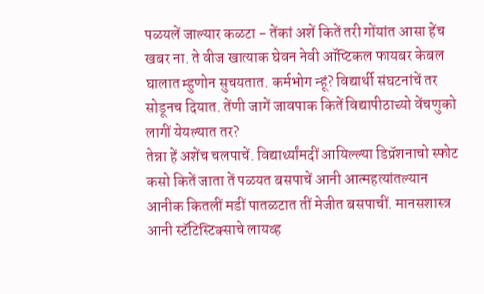पळयलें जाल्यार कळटा - तेंकां अशें कितें तरी गोंयांत आसा हेंच खबर ना. ते वीज खात्याक घेवन नेवी ऑप्टिकल फायबर केबल घालात म्हुणोन सुचयतात. कर्मभोग न्हूं? विद्यार्थी संघटनांचें तर सोडूनच दियात. तेंणी जागें जावपाक कितें विद्यापीठाच्यो वेंचणुको लागीं येयल्यात तर?
तेन्ना हें अशेंच चलपाचें. विद्यार्थ्यांमदीं आयिल्ल्या डिप्रॅशनाचो स्फोट कसो कितें जाता तें पळयत बसपाचें आनी आत्महत्यांतल्यान आनीक कितलीं मडीं पातळटात तीं मेजीत बसपाचीं. मानसशास्त्र आनी स्टॅटिस्टिक्साचे लायव्ह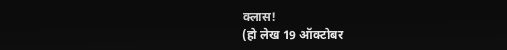क्लास!
(हो लेख 19 ऑक्टोबर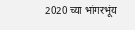2020 च्या भांगरभूंय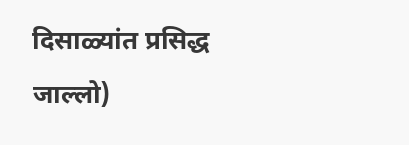दिसाळ्यांत प्रसिद्ध जाल्लो)